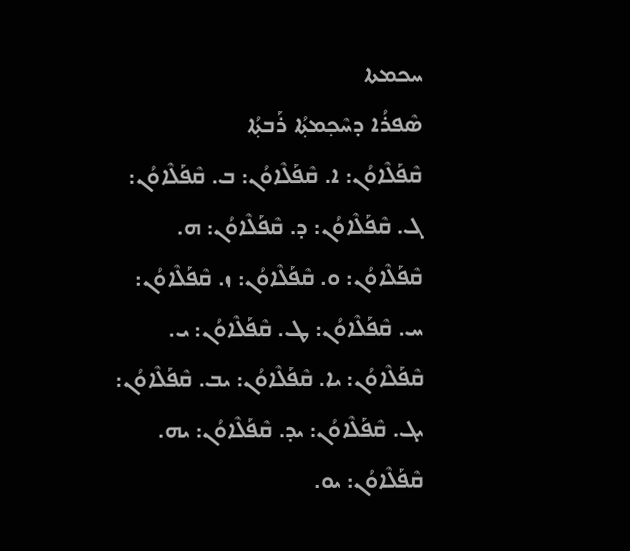ܚܟܡܬܐ
ܣܶܦܪܳܐ ܕܚܶܟ݂ܡܬ݂ܳܐ ܪܰܒܬ݂ܳܐ
ܩܶܦܰܠܶܐܘܳܢ: ܐ. ܩܶܦܰܠܶܐܘܳܢ: ܒ. ܩܶܦܰܠܶܐܘܳܢ: ܓ. ܩܶܦܰܠܶܐܘܳܢ: ܕ. ܩܶܦܰܠܶܐܘܳܢ: ܗ.
ܩܶܦܰܠܶܐܘܳܢ: ܘ. ܩܶܦܰܠܶܐܘܳܢ: ܙ. ܩܶܦܰܠܶܐܘܳܢ: ܚ. ܩܶܦܰܠܶܐܘܳܢ: ܛ. ܩܶܦܰܠܶܐܘܳܢ: ܝ.
ܩܶܦܰܠܶܐܘܳܢ: ܝܐ. ܩܶܦܰܠܶܐܘܳܢ: ܝܒ. ܩܶܦܰܠܶܐܘܳܢ: ܝܓ. ܩܶܦܰܠܶܐܘܳܢ: ܝܕ. ܩܶܦܰܠܶܐܘܳܢ: ܝܗ.
ܩܶܦܰܠܶܐܘܳܢ: ܝܘ.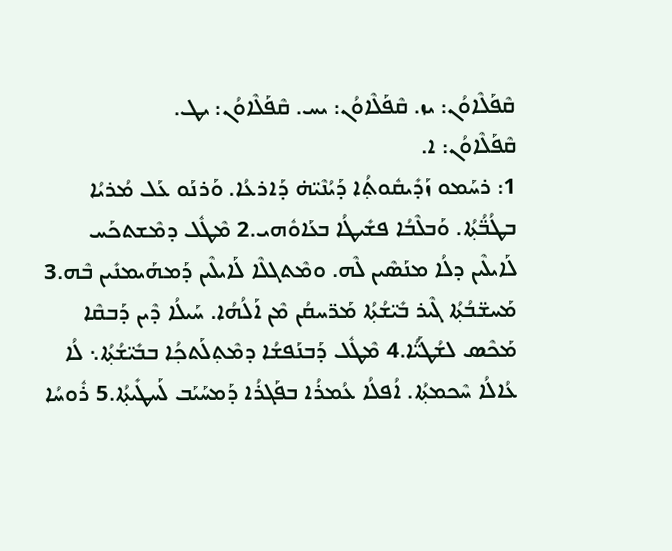ܩܶܦܰܠܶܐܘܳܢ: ܝܙ. ܩܶܦܰܠܶܐܘܳܢ: ܝܚ. ܩܶܦܰܠܶܐܘܳܢ: ܝܛ.
ܩܶܦܰܠܶܐܘܳܢ: ܐ.
1: ܪܚܰܡܘ ܙܰܕܺܝܩܽܘܬ݂ܳܐ ܕܰܝܳܢܶܝ̈ܗ̇ ܕܰܐܪܥܳܐ. ܘܰܪܢܰܘ ܥܰܠ ܡܳܪܝܳܐ ܒܛܳܒ̈ܳܬ݂ܳܐ. ܘܰܒܠܶܒܳܐ ܦܫܺܝܛܳܐ ܒܥܰܐܘܽܗܝ.2 ܡܶܛܽܠ ܕܡܶܫܬܟܰܚ ܠܰܐܝܠܶܝܢ ܕܠܳܐ ܡܢܰܣܶܝܢ ܠܶܗ. ܘܡܶܬܓܠܶܐ ܠܰܐܝܠܶܝܢ ܕܰܡܗܰܝܡܢܺܝܢ ܒܶܗ.3 ܡܰܚܫ̈ܒܳܬ݂ܳܐ ܓܶܝܪ ܒܺܝ̈ܫܳܬ݂ܳܐ ܡܰܪ̈ܚܩܳܢ ܡܶܢ ܐܰܠܳܗܳܐ. ܚܰܝܠܳܐ ܕܶܝܢ ܕܰܒܩܶܐ ܡܰܟܶܣ ܠܫܳܛܰܝ̈ܳܐ.4 ܡܶܛܽܠ ܕܰܒܢܰܦܫܳܐ ܕܡܶܬ݂ܠܰܬܟ݂ܳܐ ܒܒܺܝ̈ܫܳܬ݂ܳܐ܆ ܠܳܐ ܥܳܐܠܳܐ ܚܶܟܡܬ݂ܳܐ. ܐܳܦܠܳܐ ܥܳܡܪܳܐ ܒܦܰܓܪܳܐ ܕܰܡܚܰܝܰܒ ܠܰܚܛܺܝܬ݂ܳܐ.5 ܪܽܘܚܳܐ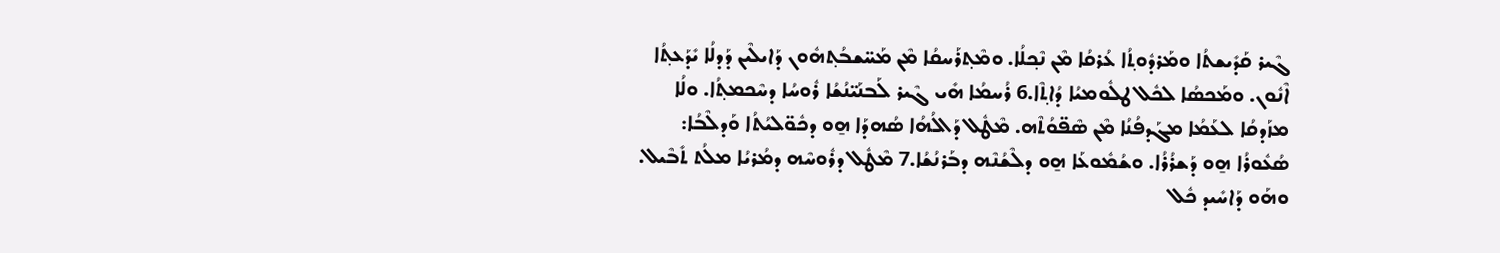ܓܶܝܪ ܩܰܕܺܝܫܬܳܐ ܘܡܰܪܕܽܘܬ݂ܳܐ ܥܳܪܩܳܐ ܡܶܢ ܢܶܟ݂ܠܳܐ. ܘܡܶܬ݂ܪܰܚܩܳܐ ܡܶܢ ܡܰܚ̈ܫܒܳܬ݂ܗܽܘܢ ܕܰܐܝܠܶܝܢ ܕܰܕܠܳܐ ܝܺܕܰܥܬ݂ܳܐ ܐܶܢܽܘܢ. ܘܡܰܟܣܳܐ ܠܟܽܠ ܛܠܽܘܡܝܳܐ ܕܳܐܬ݂ܶܐ.6 ܪܳܚܡܳܐ ܗܺܝ ܓܶܝܪ ܠܰܒܢܰܝ̈ܢܳܫܳܐ ܪܽܘܚܳܐ ܕܚܶܟܡܬ݂ܳܐ. ܘܠܳܐ ܡܙܰܕܩܳܐ ܠܥܰܡܳܐ ܡܓܰܕܦܳܢܳܐ ܡܶܢ ܣܶܦ̈ܘܳܬܶܗ. ܡܶܛܽܠ ܕܰܐܠܳܗܳܐ ܣܳܗܕܰܐ ܗ̱ܘ ܕܟܽܘ̈ܠܝܳܬܳܐ ܘܰܕܠܶܒܳܐ: ܣܳܥܽܘܪܳܐ ܗ̱ܘ ܕܰܫܪܳܪܳܐ. ܘܫܳܡܽܘܥܰܐ ܗ̱ܘ ܕܠܶܫܳܢܶܗ ܕܒܰܪܢܳܫܳܐ.7 ܡܶܛܽܠ ܕܪܽܘܚܶܗ ܕܡܳܪܝܳܐ ܡܠܳܬ ܬܺܒܶܝܠ. ܘܗܰܘ ܕܰܐܚܺܝܕ ܟܽܠ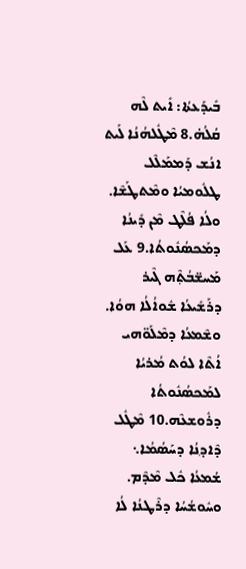ܒܺܝܕܰܥܬܳܐ: ܐܺܝܬ ܠܶܗ ܩܳܠܳܗ̇.8 ܡܶܛܽܠܗܳܢܳܐ ܠܰܝܬ ܐܢܳܫ ܕܰܡܡܰܠܶܠ ܛܠܽܘܡܝܳܐ ܘܡܶܬܛܰܫܶܐ. ܘܠܳܐ ܦܳܠܶܛ ܡܶܢ ܕܺܝܢܳܐ ܕܡܰܟܣܳܢܽܘܬܳܐ.9 ܥܰܠ ܡܰܚܫ̈ܒܳܬ݂ܶܗ ܓܶܝܪ ܕܪܰܫܺܝܥܳܐ ܫܽܘܐܳܠܳܐ ܗܘܳܐ. ܘܫܶܡܥܳܐ ܕܡܶܠܰܘ̈ܗܝ ܐܳܬܶܐ ܠܘܳܬ ܡܳܪܝܳܐ ܠܡܰܟܣܳܢܽܘܬܳܐ ܕܪܽܘܫܥܶܗ.10 ܡܶܛܽܠ ܕܶܐܕ݂ܢܳܐ ܕܚܰܣܳܡܳܐ܆ ܫܳܡܥܳܐ ܟܽܠ ܡܶܕܶܡ. ܘܚܽܘܫܳܚܳܐ ܕܪܶܛܢܳܐ ܠܳܐ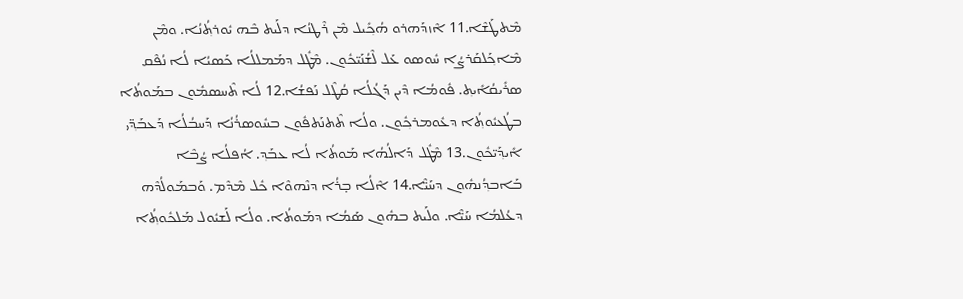ܡܶܬܛܰܫܶܐ.11 ܐܶܙܕܰܗܪܘ ܗܳܟ݂ܺܝܠ ܡܶܢ ܪܶܛܢܳܐ ܕܠܰܝܬ ܒܶܗ ܝܽܘܪܬ݂ܳܢܳܐ. ܘܡܶܢ ܡܶܐܟ݂ܰܠܩܰܪܨܳܐ ܚܽܘܣܘ ܥܰܠ ܠܶܫܳܢܰܝ̈ܟܽܘܢ. ܡܶܛܽܠ ܕܡܰܡܠܠܳܐ ܟܰܣܝܳܐ ܠܳܐ ܢܳܦܶܩ ܣܪܺܝܩܳܐܺܝܬ݂. ܦܽܘܡܳܐ ܕܶܝܢ ܕܰܓܳܠܳܐ ܩܳܛܶܠ ܢܰܦܫܳܐ.12 ܠܳܐ ܬܶܚܣܡܽܘܢ ܒܡܰܘܬܳܐ ܒܛܳܥܝܽܘܬ݂ܳܐ ܕܥܽܘܡܪܟ݂ܽܘܢ. ܘܠܳܐ ܬܶܬܢܰܬܦܽܘܢ ܒܚܽܘܣܪܳܢܳܐ ܕܰܚܒܳܠܳܐ ܕܰܥܒܰܕ݂̈ܝ ܐܺܝܕ݂ܰܝ̈ܟܽܘܢ.13 ܡܶܛܽܠ ܕܰܐܠܳܗܳܐ ܡܰܘܬܳܐ ܠܳܐ ܥܒܰܕ݂. ܐܳܦܠܳܐ ܨܳܒܶܐ ܒܰܐܒܕ݂ܳܢܗܽܘܢ ܕܚܰܝ̈ܶܐ.14 ܐܶܠܳܐ ܒ̣ܪܳܐ ܕܢܶܗܘܶܐ ܟܽܠ ܡܶܕܶܡ. ܘܰܒܡܰܘܠܳܕܶܗ ܕܥܳܠܡܳܐ ܚܰܝ̈ܶܐ. ܘܠܰܝܬ ܒܗܽܘܢ ܣܰܡܳܐ ܕܡܰܘܬܳܐ. ܘܠܳܐ ܠܰܫܝܽܘܠ ܡܰܠܟܽܘܬ݂ܳܐ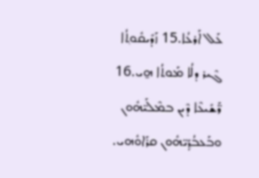ܥܰܠ ܐܰܪܥܳܐ.15 ܙܰܕܺܝܩܽܘܬ݂ܳܐ ܓܶܝܪ ܕܠܳܐ ܡܰܘܬܳܐ ܗ̱ܝ.16 ܖ̈ܰܫܺܝܥܶܐ ܕܶܝܢ ܒܡܶܠܰܝ̈ܗܽܘܢ ܘܒܰܥܒܳܕ݂ܰܝ̈ܗܽܘܢ ܩܪܰܐܘܽܗܝ.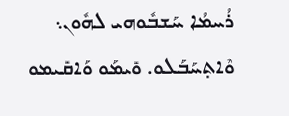ܪܳܚܡܳܐ ܚܰܫܒܽܘܗܝ ܠܗܽܘܢ܆ ܘܶܐܬ݂ܚܰܒܰܠܘ. ܘܺܝܡܰܘ ܘܰܐܩܺܝܡܘ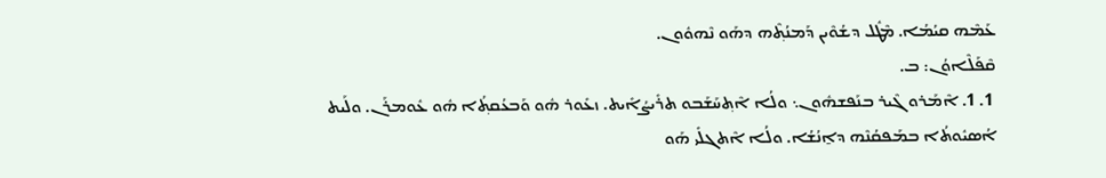ܥܰܡܶܗ ܩܝܳܡܳܐ. ܡܶܛܽܠ ܕܫܳܘܶܝܢ ܕܰܡܢܳܬ݂ܶܗ ܕܗܰܘ ܢܶܗܘܽܘܢ.
ܩܶܦܰܠܶܐܘܳܢ: ܒ.
 1. 1. ܐܶܡܰܪܘ ܓܶܝܪ ܒܢܰܦܫܗܽܘܢ܆ ܘܠܳܐ ܐܶܬ݂ܚܰܫܰܒܘ ܬܪܺܝܨܳܐܺܝܬ. ܙܥܺܘܪ ܗܽܘ ܘܰܒܥܳܩܬ݂ܳܐ ܗܽܘ ܥܽܘܡܪܰܢ. ܘܠܰܝܬ ܐܳܣܝܽܘܬܳܐ ܒܡܰܦܩܳܢܶܗ ܕܐ̱ܢܳܫܳܐ. ܘܠܳܐ ܐܶܬܓܠܺܝ ܗܰܘ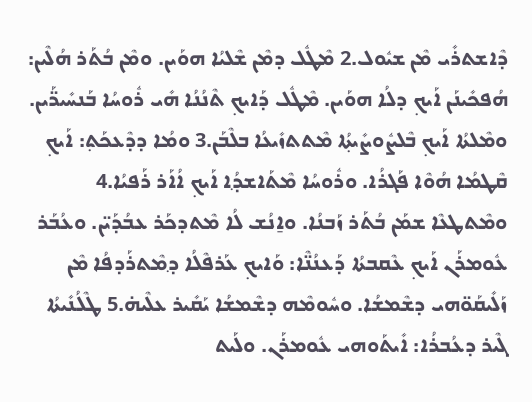ܕܶܐܫܬܪܺܝ ܡܶܢ ܫܝܽܘܠ.2 ܡܶܛܽܠ ܕܡܶܢ ܫܶܠܝܳܐ ܗܘܰܝܢ. ܘܡܶܢ ܒܳܬܰܪ ܗܳܠܶܝܢ: ܗܳܦܟܺܝܢܰܢ ܐܰܝܟ݂ ܕܠܳܐ ܗܘܰܝܢ. ܡܶܛܽܠ ܕܰܐܝܟ݂ ܬܶܢܳܢܳܐ ܗܺܝ ܪܽܘܚܳܐ ܒܰܢܚܺܝܖ̈ܰܝܢ. ܘܡܶܠܬܳܐ ܐܰܝܟ݂ ܒܶܠܨܽܘܨܺܝܬ݂ܳܐ ܡܶܬܬܙܺܝܥܳܐ ܒܠܶܒܰܢ.3 ܘܡܳܐ ܕܕܶܥܟܰܬ݂: ܐܰܝܟ݂ ܩܶܛܡܳܐ ܗܳܘܶܐ ܦܰܓܪܳܐ. ܘܪܽܘܚܳܐ ܡܶܬܰܐܫܕ݂ܳܐ ܐܰܝܟ݂ ܐܳܐܰܪ ܪܰܦܝܳܐ.4 ܘܡܶܬܛܥܶܐ ܫܡܰܢ ܒܳܬܰܪ ܙܰܒܢܳܐ. ܘܐ̱ܢܳܫ ܠܳܐ ܡܶܬܕܟܰܪ ܥܒܳܕܰܝ̈ܢ. ܘܥܳܒܰܪ ܥܽܘܡܪܰܢ ܐܰܝܟ݂ ܥܶܩܒܬܳܐ ܕܰܥܢܳܢ̈ܶܐ: ܘܰܐܝܟ݂ ܥܰܪܦܶܠܳܐ ܕ݂ܡܶܬܪܰܕܦܳܐ ܡܶܢ ܙܰܠܺܝܩܰܘ̈ܗܝ ܕܫܶܡܫܳܐ. ܘܚܽܘܡܶܗ ܕܫܶܡܫܳܐ ܝܰܩܺܝܪ ܥܠܶܝܗ̇.5 ܛܶܠܳܢܺܝܬܳܐ ܓܶܝܪ ܕܥܳܒܪܳܐ: ܐܺܝܬܰܘܗܝ ܥܽܘܡܪܰܢ. ܘܠܰܝܬ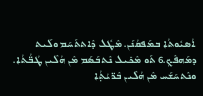ܐܳܣܝܽܘܬܳܐ ܒܡܰܦܩܳܢܰܢ. ܡܶܛܽܠ ܕܶܐܬܬܰܚܰܡ ܘܠܰܝܬ ܕܡܰܗܦܶܟ݂.6 ܬܰܘ ܡܶܟܺܝܠ ܢܶܬܒܰܣܰܡ ܡܶܢ ܗܳܠܶܝܢ ܛܳܒ̈ܳܬܳܐ. ܘܢܶܬܚܰܫܰܚ ܡܶܢ ܗܳܠܶܝܢ ܒܶܪ̈ܝܳܬ݂ܳܐ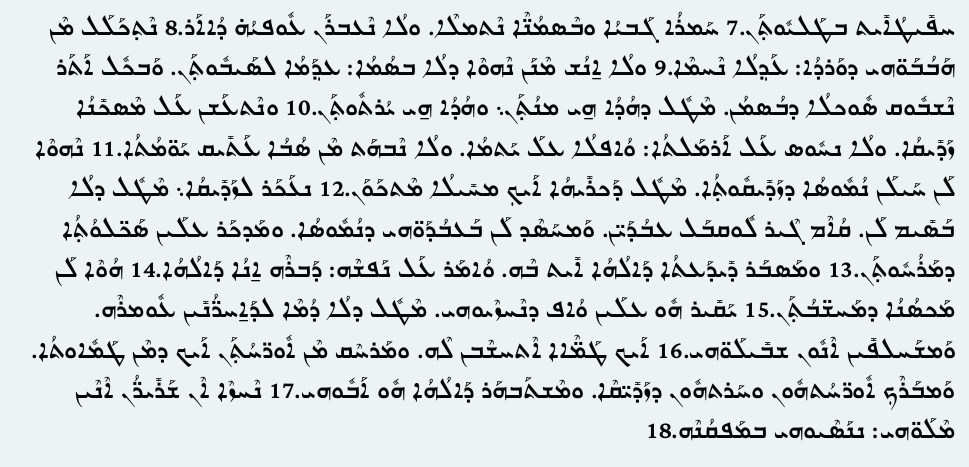ܚܦܺܝܛܳܐܺܝܬ ܒܛܰܠܝܽܘܬ݂ܰܢ.7 ܚܰܡܪܳܐ ܓܰܒܝܳܐ ܘܒܶܣܡܳܢ̈ܶܐ ܢܶܬܡܠܶܐ. ܘܠܳܐ ܢܶܥܒܪܰܢ ܥܽܘܦܝܳܗ̇ ܕܳܐܐܰܪ.8 ܢܶܬ݂ܟܰܠܰܠ ܡܶܢ ܗܰܒܳܒܰܘ̈ܗܝ ܕܘܰܪܕܳܐ: ܥܰܕ݂ܠܳܐ ܢܶܚܡܶܐ.9 ܘܠܳܐ ܐ̱ܢܳܫ ܡܶܢܰܢ ܢܶܗܘܶܐ ܕܠܳܐ ܒܣܳܡܳܐ: ܥܕ݂ܰܡܳܐ ܠܣܰܝܒܽܘܬ݂ܰܢ. ܘܰܒܟܽܠ ܐܰܬܰܪ ܢܶܫܒܽܘܩ ܣܽܘܟܠܳܐ ܕܒܳܣܡܳܢ. ܡܶܛܽܠ ܕܗܳܕܳܐ ܗ̱ܝ ܡܢܳܬ݂ܰܢ܆ ܘܗܳܕܳܐ ܗ̱ܝ ܝܳܪܬܽܘܬ݂ܰܢ.10 ܘܢܶܬܥܰܫܢ ܥܰܠ ܡܶܣܟܺܢܳܐ ܙܰܕܺܝܩܳܐ. ܘܠܳܐ ܢܚܽܘܣ ܥܰܠ ܐܰܪܡܰܠܬܳܐ: ܘܳܐܦܠܳܐ ܥܠܰ ܝܰܬܡܳܐ. ܘܠܳܐ ܢܶܒܗܰܬ ܡܶܢ ܣܳܒܳܐ ܥܰܬܺܝܩ ܝܰܘ̈ܡܳܬܳܐ.11 ܢܶܗܘܶܐ ܠܰܢ ܚܰܝܠܰܢ ܢܳܡܽܘܣܳܐ ܕܙܰܕܺܝܩܽܘܬ݂ܳܐ. ܡܶܛܽܠ ܕܰܟܪܺܝܗܳܐ ܐܰܝܟ݂ ܡܚܺܝܠܳܐ ܡܶܬܟܰܘܰܢ.12 ܢܥܰܟܰܪ ܠܙܰܕܺܝܩܳܐ܆ ܡܶܛܽܠ ܕܠܳܐ ܒܰܣܺܝܡ ܠܰܢ. ܩܳܐܶܡ ܓܶܝܪ ܠܽܘܩܒܰܠ ܥܒܳܕܰܝ̈ܢ. ܘܰܡܚܰܣܶܕ ܠܰܢ ܒܰܥܒܳܕܰܘ̈ܗܝ ܕܢܳܡܽܘܣܳܐ. ܘܡܰܕܟܰܪ ܥܠܰܝܢ ܣܰܟ̈ܠܘܳܬ݂ܳܐ ܕܡܰܪܳܚܽܘܬ݂ܰܢ.13 ܘܡܰܣܒܰܪ ܕܺܝܕܰܥܬܳܐ ܕܰܐܠܳܗܳܐ ܐܺܝܬ ܒܶܗ. ܘܳܐܡܰܪ ܥܰܠ ܢܰܦܫܶܗ: ܕܰܒܪܶܗ ܐ̱ܢܳܐ ܕܰܐܠܳܗܳܐ.14 ܗܳܘܶܐ ܠܰܢ ܡܰܟܣܳܢܳܐ ܕܡܰܚܫ̈ܒܳܬ݂ܰܢ.15 ܝܰܩܺܝܪ ܗܽܘ ܥܠܰܝܢ ܘܳܐܦ ܕܢܶܚܙܶܝܘܗܝ. ܡܶܛܽܠ ܕܠܳܐ ܕܳܡܶܐ ܠܕܰܐ̱ܚܪ̈ܳܢܺܝܢ ܥܽܘܡܪܶܗ. ܘܰܡܫܰܚܠܦܺܝܢ ܐܶܢܽܘܢ ܫܒܺܝܠܰܘ̈ܗܝ.16 ܐܰܝܟ ܛܰܡ̈ܶܐܐ ܐܶܬܚܫܶܒܢ ܠܶܗ. ܘܡܰܪܚܶܩ ܡܶܢ ܐܽܘܪ̈ܚܳܬ݂ܰܢ ܐܰܝܟ ܕܡܶܢ ܛܰܡܽܐܘܬܳܐ. ܘܰܡܒܰܪܶܟ݂ ܐܽܘܪ̈ܚܳܬܗܽܘܢ ܘܚܰܪܬܗܽܘܢ ܕܙܰܕܺܝ̈ܩܶܐ. ܘܡܶܫܬܰܒܗܰܪ ܕܰܐܠܳܗܳܐ ܗܽܘ ܐܰܒܽܘܗܝ.17 ܢܶܚܙܶܐ ܐܶܢ ܫܰܪܺܝܪ̈ܳܢ ܐܶܢܶܝܢ ܡܶܠܰܘ̈ܗܝ: ܢܢܰܣܶܝܘܗܝ ܒܡܰܦܩܳܢܶܗ.18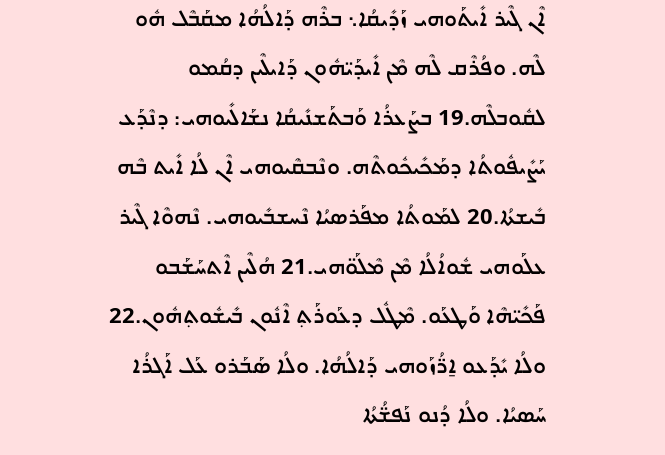ܐܶܢ ܓܶܝܪ ܐܺܝܬܰܘܗܝ ܙܰܕܺܝܩܳܐ܆ ܒܪܶܗ ܕܰܐܠܳܗܳܐ ܡܩܰܒܶܠ ܗܽܘ ܠܶܗ. ܘܦܳܪܶܩ ܠܶܗ ܡܶܢ ܐܺܝܕܰܝ̈ܗܽܘܢ ܕܰܐܝܠܶܝܢ ܕܩܳܡܘ ܠܩܽܘܒܠܶܗ.19 ܒܨܰܥܪܳܐ ܘܰܒܬܰܫܢܺܝܩܳܐ ܢܫܰܐܠܺܝܘܗܝ: ܕܢܶܕܰܥ ܝܰܨܺܝܦܽܘܬܳܐ ܕܡܰܟܺܝܟܽܘܬܶܗ. ܘܢܶܒܩܶܝܘܗܝ ܐܶܢ ܠܳܐ ܐܺܝܬ ܒܶܗ ܒܺܝܫܬܳܐ.20 ܠܡܰܘܬܳܐ ܡܦܰܪܣܝܳܐ ܢܶܚܫܒܺܝܘܗܝ. ܢܶܗܘܶܐ ܓܶܝܪ ܥܠܰܘܗܝ ܫܽܘܐܳܠܳܐ ܡܶܢ ܡܶܠܰܘ̈ܗܝ.21 ܗܳܠܶܝܢ ܐܶܬܚܰܫܰܒܘ ܦܰܟܺܝ̈ܗܶܐ ܘܰܛܥܰܘ. ܡܶܛܽܠ ܕܥܰܘܪܰܬ݂ ܐܶܢܽܘܢ ܒܺܝܫܽܘܬ݂ܗܽܘܢ.22 ܘܠܳܐ ܝܺܕܰܥܘ ܐ̱ܪ̈ܳܙܰܘܗܝ ܕܰܐܠܳܗܳܐ. ܘܠܳܐ ܣܰܒܰܪܘ ܥܰܠ ܐܰܓܪܳܐ ܚܰܣܝܳܐ. ܘܠܳܐ ܕܳܢܘ ܢܰܦܫ̈ܳܬܳܐ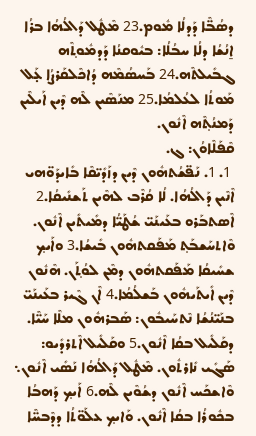ܕܣܳܒ̈ܶܐ ܕܰܕܠܳܐ ܡܽܘܡ.23 ܡܶܛܽܠ ܕܰܐܠܳܗܳܐ ܒܪܳܐ ܐ̱ܢܳܫܳܐ ܕܠܳܐ ܚܒܳܠܳܐ: ܒܝܽܘܩܢܳܐ ܕܰܕܡܽܘܬ݂ܶܗ ܓܒܺܝܠܬܶܗ.24 ܒܰܚܣܳܡܶܗ ܕܳܐܟܶܠܩܰܪܨܳܐ ܥ̣ܰܠ ܡܰܘܬܳܐ ܠܥܳܠܡܳܐ.25 ܡܢܰܣܶܝܢ ܠܶܗ ܕܶܝܢ ܐܰܝܠܶܝܢ ܕܰܡܢܳܬ݂ܶܗ ܐܶܢܽܘܢ.
ܩܶܦܰܠܶܐܘܳܢ: ܓ.
 1. 1. ܢܰܦ̈ܫܳܬܗܽܘܢ ܕܶܝܢ ܕܙܰܕܺܝ̈ܩܶܐ ܒܺܐܝܕܰܘ̈ܗܝ ܐܶܢܶܝܢ ܕܰܐܠܳܗܳܐ. ܠܳܐ ܩܳܪܶܒ ܠܗܶܝܢ ܬܰܫܢܺܝܩܳܐ.2 ܐܶܣܬܒܰܪܘ ܒܥܰܝܢܰܝ̈ ܫܳܛܰܝ̈ܳܐ ܕܡܺܝܬܺܝܢ ܐܶܢܽܘܢ. ܘܶܐܬܚܰܫܒܰܬ݂ ܡܰܦܰܩܬܗܽܘܢ ܒܺܝܫܳܐ.3 ܘܐܰܝܟ݂ ܫܚܺܝܩܳܐ ܡܰܦܰܩܬܗܽܘܢ ܕܡܶܢ ܠܘܳܬ݂ܰܢ. ܗܶܢܽܘܢ ܕܶܝܢ ܐܺܝܬܰܝܗܽܘܢ ܒܰܫܠܳܡܳܐ.4 ܐܶܢ ܓܶܝܪ ܒܥܰܝܢܰܝ̈ ܒܢܰܝ̈ܢܳܫܳܐ ܢܶܬܚܰܝܒܽܘܢ: ܣܰܒܪܗܽܘܢ ܡܠܶܐ ܚܰܝ̈ܶܐ. ܕܩܰܠܺܝܠ ܒܩܳܐ ܐܶܢܽܘܢ.5 ܘܩܰܠܺܝܠ ܐܶܬܪܕܺܝܘ: ܣܰܓܺܝ ܢܺܐܪܬܽܘܢ. ܡܶܛܽܠ ܕܰܐܠܳܗܳܐ ܢܰܣܺܝ ܐܶܢܽܘܢ܆ ܘܶܐܫܟܰܚ ܐܶܢܽܘܢ ܕܫܳܘܶܝܢ ܠܶܗ.6 ܐܰܝܟ݂ ܕܰܗܒܳܐ ܒܟܽܘܪܳܐ ܒܩܳܐ ܐܶܢܽܘܢ. ܘܰܐܝܟ݂ ܥܠܰܘ̈ܬܳܐ ܕܕܶܒܚ̈ܶܐ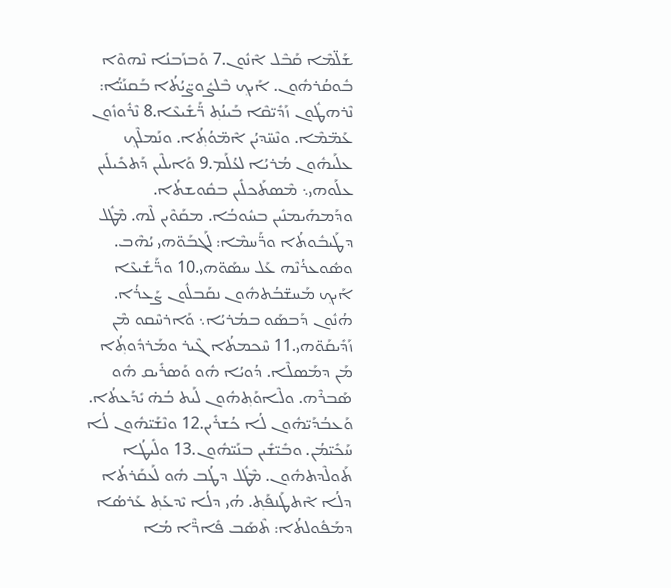ܫܰܠ̈ܡܶܐ ܩܰܒܶܠ ܐܶܢܽܘܢ.7 ܘܰܒܙܰܒܢܳܐ ܢܶܗܘܶܐ ܒܽܘܩܳܪܗܽܘܢ. ܐܰܝܟ݂ ܒܶܠܨܽܘܨ̈ܝܳܬܳܐ ܒܰܩܢܰܝ̈ܳܐ: ܢܶܪܗܛܽܘܢ ܙܰܕܺܝ̈ܩܶܐ ܒܰܝܢܳܬ݂ ܖ̈ܰܫܺܝܥܶܐ.8 ܢܶܪܽܘܙܽܘܢ ܥܰܡ̈ܡܶܐ. ܘܢܶܚ̈ܕܝܳܢ ܐܶܡ̈ܘܳܬ݂ܳܐ. ܘܢܰܡܠܶܟ݂ ܥܠܰܝܗܽܘܢ ܡܳܪܝܳܐ ܠܥܳܠܰܡ.9 ܘܰܐܝܠܶܝܢ ܕܰܬܟܺܝܠܺܝܢ ܥܠܰܘܗܝ܆ ܡܶܣܬܰܟܠܺܝܢ ܒܩܽܘܫܬܳܐ. ܘܕܰܡܗܰܝܡܢܺܝܢ ܒܚܽܘܒܳܐ. ܡܩܰܘܶܝܢ ܠܶܗ. ܡܶܛܽܠ ܕܛܰܝܒܽܘܬܳܐ ܘܖ̈ܰܚܡܶܐ: ܠܰܓܒܰܘ̈ܗܝ ܝܳܗܶܒ. ܘܣܽܘܥܪܳܢܶܗ ܥܰܠ ܚܣܰܘ̈ܗܝ.10 ܘܖ̈ܰܫܺܝܥܶܐ ܐܰܝܟ݂ ܡܰܚܫ̈ܒܳܬܗܽܘܢ ܢܩܰܒܠܽܘܢ ܨܰܥܪܳܐ. ܗܳܢܽܘܢ ܕܰܒܣܰܘ ܒܡܳܪܝܳܐ܆ ܘܰܐܪܚܶܩܘ ܡܶܢ ܙܰܕܺܝܩܰܘ̈ܗܝ.11 ܚܶܟܡܬܳܐ ܓܶܝܪ ܘܡܰܪܕܽܘܬ݂ܳܐ ܡܰܢ ܕܡܰܣܠܶܐ. ܕܳܘܝܳܐ ܗܽܘ ܘܰܣܪܺܝܩ ܗܽܘ ܣܰܒܪܶܗ. ܘܠܶܐܘܰܬ݂ܗܽܘܢ ܠܰܝܬ ܒܳܗ̇ ܝܺܕܰܥܬܳܐ. ܘܰܥܒܳܕܰܝ̈ܗܽܘܢ ܠܳܐ ܟܳܫܪܺܝܢ.12 ܘܢܶܫܰܝ̈ܗܽܘܢ ܠܳܐ ܚܰܟܺܝ̈ܡܳܢ. ܘܒܺܝ̈ܫܺܝܢ ܒܢܰܝ̈ܗܽܘܢ.13 ܘܠܺܝܛܳܐ ܬܰܘܠܶܕܬܗܽܘܢ. ܡܶܛܽܠ ܕܛܳܒ ܗܽܘ ܠܰܥܩܰܪܬܳܐ ܕܠܳܐ ܐܶܬܛܰܢܦܰܬ݂. ܗܳܝ ܕܠܳܐ ܝܶܕܥܰܬ݂ ܥܰܪܣܳܐ ܕܡܰܦܽܘܠܬܳܐ: ܬܶܣܰܒ ܦܺܐܖ̈ܶܐ ܡܳܐ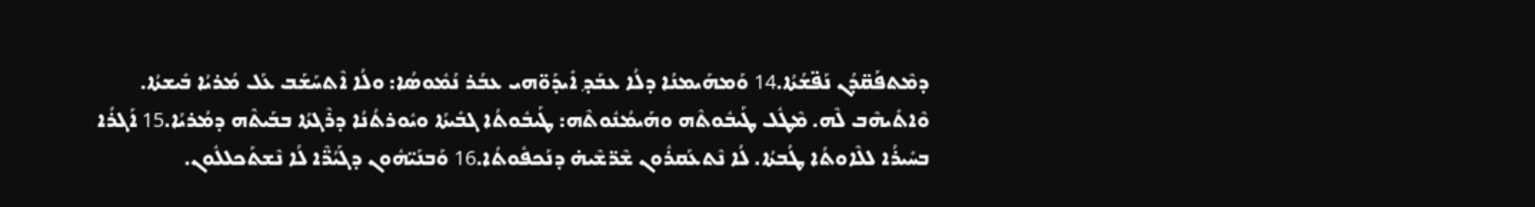ܕܡܶܬܦܰܩ̈ܕܳܢ ܢܰܦ̈ܫܳܬܳܐ.14 ܘܰܡܗܰܝܡܢܳܐ ܕܠܳܐ ܥܒܰܕ݂ ܐܺܝܕܰܘ̈ܗܝ ܥܒܳܪ ܢܳܡܽܘܣܳܐ: ܘܠܳܐ ܐܶܬܚܰܫܰܒ ܥܰܠ ܡܳܪܝܳܐ ܒܺܝܫܬܳܐ. ܘܶܐܬܺܝܗܶܒ ܠܶܗ. ܡܶܛܽܠ ܛܰܝܒܽܘܬܶܗ ܘܗܰܝܡܳܢܽܘܬܶܗ: ܛܰܝܒܽܘܬܳܐ ܓܒܺܝܬܳܐ ܘܝܽܘܪܬܳܢܳܐ ܕܪܶܓܬܳܐ ܒܒܰܝܬܶܗ ܕܡܳܪܝܳܐ.15 ܐܰܓܪܳܐ ܒܚܺܝܪܳܐ ܠܠܶܐܘܬܳܐ ܛܳܒܬܳܐ. ܠܳܐ ܢܶܬܥܰܩܪܽܘܢ ܫܶܪ̈ܫܶܝܗ̇ ܕܢܰܟܦܽܘܬܳܐ.16 ܘܰܒܢܰܝ̈ܗܽܘܢ ܕܓܰܝܳܖ̈ܶܐ ܠܳܐ ܢܶܫܬܰܟܠܠܽܘܢ.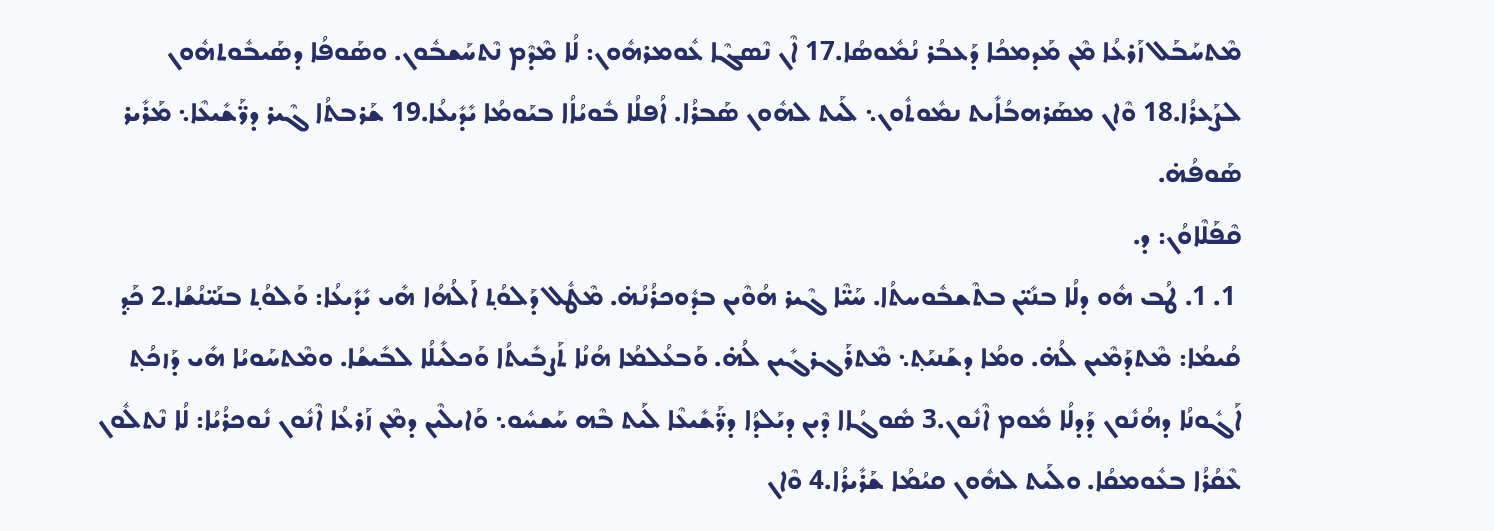ܡܶܬܚܰܒܰܠ ܙܰܪܥܳܐ ܡܶܢ ܡܰܕܡܟܳܐ ܕܰܥܒܳܪ ܢܳܡܽܘܣܳܐ.17 ܐܶܢ ܢܶܣܓܶܐ ܥܽܘܡܪܗܽܘܢ: ܠܳܐ ܡܶܕܶܡ ܢܶܬܚܰܫܒܽܘܢ. ܘܣܰܘܦܳܐ ܕܣܰܝܒܽܘܬܗܽܘܢ ܠܨܰܥܪܳܐ.18 ܘܶܐܢ ܡܣܰܪܗܒܳܐܺܝܬ ܢܡܽܘܬܽܘܢ܆ ܠܰܝܬ ܠܗܽܘܢ ܣܰܒܪܳܐ. ܐܳܦܠܳܐ ܒܽܘܝܳܐܳܐ ܒܝܰܘܡܳܐ ܝܺܕܺܝܥܳܐ.19 ܫܰܪܒܬܳܐ ܓܶܝܪ ܕܖ̈ܰܫܺܝܥܶܐ܆ ܡܰܪܺܝܪ ܣܰܘܦܳܗ̇.
ܩܶܦܰܠܶܐܘܳܢ: ܕ.
 1. 1. ܛܳܒ ܗܽܘ ܕܠܳܐ ܒܢܺܝ̈ܢ ܒܬܶܫܒܽܘܚܬܳܐ. ܚܰܝ̈ܶܐ ܓܶܝܪ ܗܳܘܶܝܢ ܒܕܽܘܟܪܳܢܳܗ̇. ܡܶܛܽܠ ܕܰܠܘܳܬ݂ ܐܰܠܳܗܳܐ ܗܺܝ ܝܺܕܺܝܥܳܐ: ܘܰܠܘܳܬ݂ ܒܢܰܝ̈ܢܳܫܳܐ.2 ܟܰܕ݂ ܩܳܝܡܳܐ: ܡܶܬܕܰܡܶܝܢ ܠܳܗ̇. ܘܡܳܐ ܕܫܰܢܝܰܬ݂܆ ܡܶܬܪܰܓܪܓܺܝܢ ܠܳܗ̇. ܘܰܒܥܳܠܡܳܐ ܗܳܢܳܐ ܬܰܨܒܺܝܬܳܐ ܘܰܟܠܺܝܠܳܐ ܠܒܺܝܫܳܐ. ܘܡܶܬܚܰܘܝܳܐ ܗܺܝ ܕܰܙܟܳܬ݂ ܐܰܓܽܘܢܳܐ ܕܗܳܢܽܘܢ ܕܰܕܠܳܐ ܡܽܘܡ ܐܶܢܽܘܢ.3 ܣܽܘܓܳܐܐ ܕܶܝܢ ܕܝܰܠܕܳܐ ܕܖ̈ܰܫܺܝܥܶܐ ܠܰܝܬ ܒܶܗ ܚܰܫܚܽܘ܆ ܘܰܐܝܠܶܝܢ ܕܡܶܢ ܙܰܪܥܳܐ ܐܶܢܽܘܢ ܢܽܘܟܪܳܝܳܐ: ܠܳܐ ܢܶܬܠܽܘܢ ܥܶܩܳܪܳܐ ܒܥܽܘܡܩܳܐ. ܘܠܰܝܬ ܠܗܽܘܢ ܩܝܳܡܳܐ ܫܰܪܺܝܪܳܐ.4 ܘܶܐܢ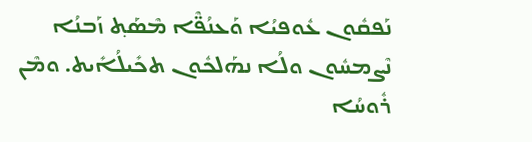ܢܰܦܩܽܘܢ ܥܽܘܦܝܳܐ ܘܰܥܢܳܦ̈ܶܐ ܡܶܣܰܬ݂ ܙܰܒܢܳܐ ܢܶܨܡܚܽܘܢ ܘܠܳܐ ܢܗܰܠܟܽܘܢ ܬܟܺܝܠܳܐܺܝܬ. ܘܡܶܢ ܪܽܘܚܳܐ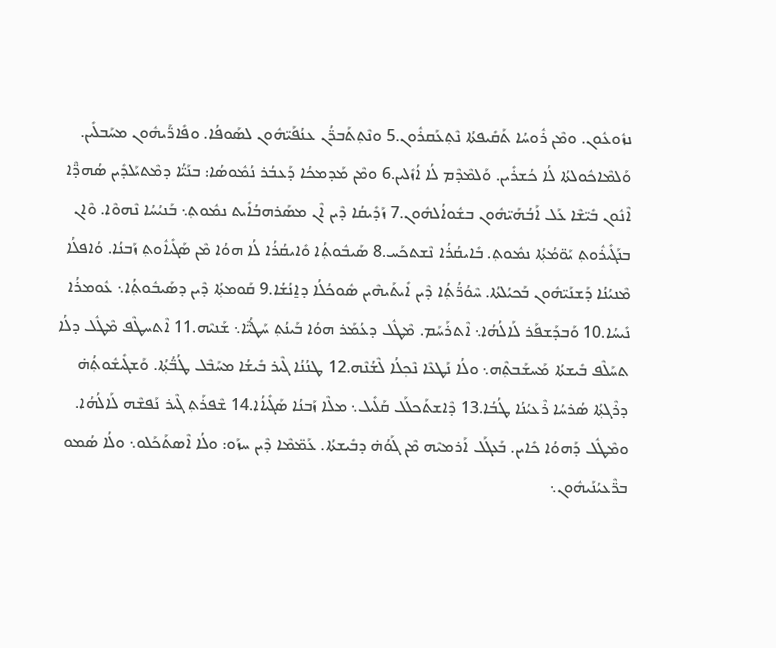ܢܙܽܘܥܽܘܢ. ܘܡܶܢ ܪܽܘܚܳܐ ܬܰܩܺܝܦܬܳܐ ܢܶܬ݂ܥܰܩܪܽܘܢ.5 ܘܢܶܬ݂ܬܰܒܪ̈ܳܢ ܥܢܳܦܰܝ̈ܗܽܘܢ ܠܣܰܘܦܳܐ. ܘܦܺܐܖ̈ܰܝܗܽܘܢ ܡܚܰܒܠܺܝܢ. ܘܰܠܡܶܐܟܽܘܠܬܳܐ ܠܳܐ ܟܳܫܪܺܝܢ. ܘܰܠܡܶܕܶܡ ܠܳܐ ܐܳܙܺܠܝܢ.6 ܘܡܶܢ ܡܰܕܡܟܳܐ ܕܰܥܒܳܪ ܢܳܡܽܘܣܳܐ: ܒܢܰܝ̈ܳܐ ܕܡܶܬܝܰܠܕܺܝܢ ܣܳܗܕ̈ܶܐ ܐܶܢܽܘܢ ܒܺܝ̈ܫܶܐ ܥܰܠ ܐܰܒܳܗܰܝ̈ܗܽܘܢ ܒܫܽܘܐܳܠܗܽܘܢ.7 ܙܰܕܺܝܩܳܐ ܕܶܝܢ ܐܶܢ ܡܣܰܪܗܒܳܐܺܝܬ ܢܡܽܘܬ݂܆ ܒܰܢܝܳܚܳܐ ܢܶܗܘܶܐ. ܘܶܐܢ ܒܢܰܓܺܝܪܽܘܬ݂ ܝܰܘ̈ܡܳܬ݂ܳܐ ܢܡܽܘܬ݂. ܒܺܐܝܩܳܪܳܐ ܢܶܫܬܟܰܚ.8 ܣܰܝܒܽܘܬ݂ܳܐ ܘܺܐܝܩܳܪܳܐ ܠܳܐ ܗܘܳܐ ܡܶܢ ܣܰܓܺܝܐܽܘܬ݂ ܙܰܒܢܳܐ. ܘܳܐܦܠܳܐ ܡܶܢܝܳܢܳܐ ܕܰܫܢܰܝ̈ܗܽܘܢ ܒܰܟܝܳܠܬܳܐ. ܚܶܘܳܪ̈ܳܬ݂ܳܐ ܕܶܝܢ ܐܺܝܬܰܝܗܶܝܢ ܣܽܘܟܳܠܳܐ ܕܐ̱ܢܳܫܳܐ.9 ܩܰܘܡܬ݂ܳܐ ܕܶܝܢ ܕܣܰܝܒܽܘܬ݂ܳܐ܆ ܥܽܘܡܪܳܐ ܢܺܝܚܳܐ.10 ܘܰܒܕܰܫܦܰܪ ܠܰܐܠܳܗܳܐ܆ ܐܶܬܪܰܚܰܡ. ܡܶܛܽܠ ܕܥܳܡܰܪ ܗܘܳܐ ܒܰܝܢܳܬ݂ ܚܰܛܳܝ̈ܶܐ܆ ܫܰܢܝܶܗ.11 ܐܶܬܚܛܶܦ ܡܶܛܽܠ ܕܠܳܐ ܬܚܰܠܶܦ ܒܺܝܫܬܳܐ ܡܰܚܫܰܒܬ݂ܶܗ܆ ܘܠܳܐ ܢܰܛܥܶܐ ܢܶܟ݂ܠܳܐ ܠܶܫܳܢܶܗ.12 ܛܢܳܢܳܐ ܓܶܝܪ ܒܺܝܫܳܐ ܡܚܰܒܶܠ ܛܳܒ̈ܳܬ݂ܳܐ. ܘܰܫܓܺܝܫܽܘܬ݂ܳܗ̇ ܕܪܶܓܬ݂ܳܐ ܣܳܪܚܳܐ ܪܶܥܝܳܢܳܐ ܛܳܒܳܐ.13 ܕܶܐܫܬܰܟܠܰܠ ܩܰܠܺܝܠ܆ ܡܠܶܐ ܙܰܒܢܳܐ ܣܰܓܺܝܐܳܐ.14 ܫܶܦܪܰܬ݂ ܓܶܝܪ ܢܰܦܫܶܗ ܠܰܐܠܳܗܳܐ. ܘܡܶܛܽܠ ܕܰܗܘܳܐ ܟܺܐܝܢ. ܒܰܥܓܰܠ ܐܰܪܡܝܶܗ ܡܶܢ ܓܰܘܳܗ̇ ܕܒܺܝܫܬܳܐ. ܥܰܡ̈ܡܶܐ ܕܶܝܢ ܚܙܰܘ: ܘܠܳܐ ܐܶܣܬܰܟܰܠܘ܆ ܘܠܳܐ ܣܳܡܘ ܒܪ̈ܶܥܝܳܢܰܝܗܽܘܢ܆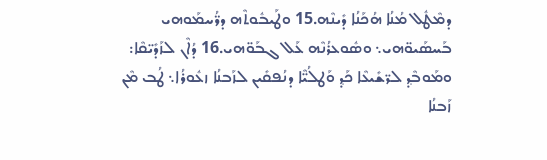ܕܡܶܛܽܠ ܡܳܢܳܐ ܗܳܟܰܢܳܐ ܕܺܝܢܶܗ.15 ܘܛܰܝܒܽܘܬܶܗ ܕܪ̈ܳܚܡܰܘܗܝ ܒܰܚܣܰܝܘ̈ܗܝ܆ ܘܣܽܘܥܪܳܢܶܗ ܥܰܠ ܓܒܰܘ̈ܗܝ.16 ܕܳܐܶܢ ܠܙܰܕܺܝ̈ܩܶܐ: ܘܡܰܘܒܶܕ݂ ܠܪ̈ܫܺܝܥܶܐ ܟܰܕ݂ ܘܰܛܠܳܝ̈ܶܐ ܕܢܳܦܩܺܝܢ ܠܙܰܒܢܳܐ ܙܥܽܘܪܳܐ܆ ܛܳܒ ܡܶܢ ܙܰܒܢܳܐ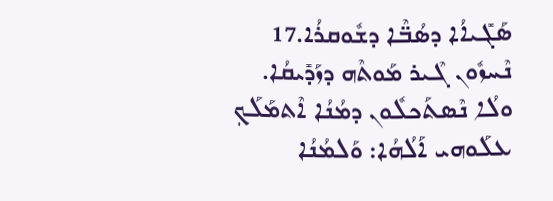ܣܰܓܺܝܐܳܐ ܕܣܳܒ̈ܶܐ ܕܫܽܘܩܪܳܐ.17 ܢܶܚܙܽܘܢ ܓܶܝܪ ܡܰܘܬܶܗ ܕܙܰܕܺܝܩܳܐ. ܘܠܳܐ ܢܶܣܬܰܟܠܽܘܢ ܕܡܳܢܳܐ ܐܶܬܡܰܠܰܟ݂ ܥܠܰܘܗܝ ܐܰܠܳܗܳܐ: ܘܰܠܡܳܢܳܐ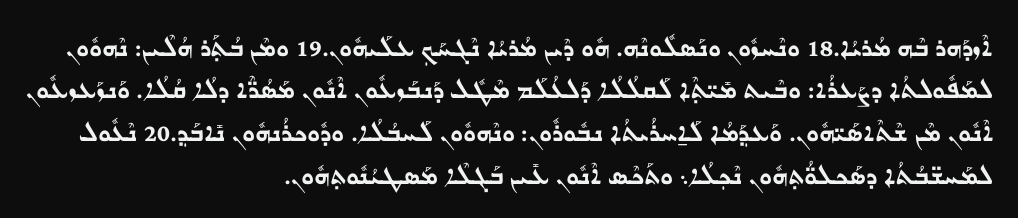ܐܶܙܕܰܗܪ ܒܶܗ ܡܳܪܝܳܐ.18 ܘܢܶܚܙܽܘܢ ܘܢܰܣܠܽܘܢܶܗ. ܗܽܘ ܕܶܝܢ ܡܳܪܝܳܐ ܢܶܓܚܰܟ݂ ܥܠܰܝܗܽܘܢ.19 ܘܡܶܢ ܒܳܬ݂ܰܪ ܗܳܠܶܝܢ: ܢܶܗܘܽܘܢ ܠܡܰܦܽܘܠܬܳܐ ܕܨܰܥܪܳܐ: ܘܒܶܝܬ ܡܺܝ̈ܬ݂ܶܐ ܠܰܩܠܳܠܳܐ ܕܰܠܥܳܠܰܡ ܡܶܛܽܠ ܕܰܢܒܰܙܥܽܘܢ ܐܶܢܽܘܢ ܡܰܣܳܖ̈ܶܐ ܕܠܳܐ ܩܳܠܳܐ. ܘܰܢܙܰܥܙܥܽܘܢ ܐܶܢܽܘܢ ܡܶܢ ܫܶܬܶܐܣܰܝ̈ܗܽܘܢ. ܘܰܥܕ݂ܰܡܳܐ ܠܰܐ̱ܚܪܳܝܬܳܐ ܢܒܽܘܪܽܘܢ: ܘܢܶܗܘܽܘܢ ܠܰܚܒܳܠܳܐ. ܘܕܽܘܟܪܳܢܗܽܘܢ ܢܺܐܒܰܕ݂.20 ܢܶܥܽܘܠ ܠܡܰܚܫ̈ܒܳܬܳܐ ܕܣܰܟܠܘ̈ܳܬ݂ܗܽܘܢ ܢܶܟ݂ܠܳܐ܆ ܘܬܰܟܶܣ ܐܶܢܽܘܢ ܥܺܝܢ ܒܰܓܠܶܐ ܡܰܣܛܝܳܢܽܘܬ݂ܗܽܘܢ.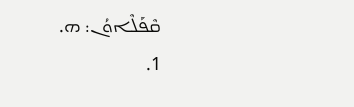ܩܶܦܰܠܶܐܘܳܢ: ܗ.
1.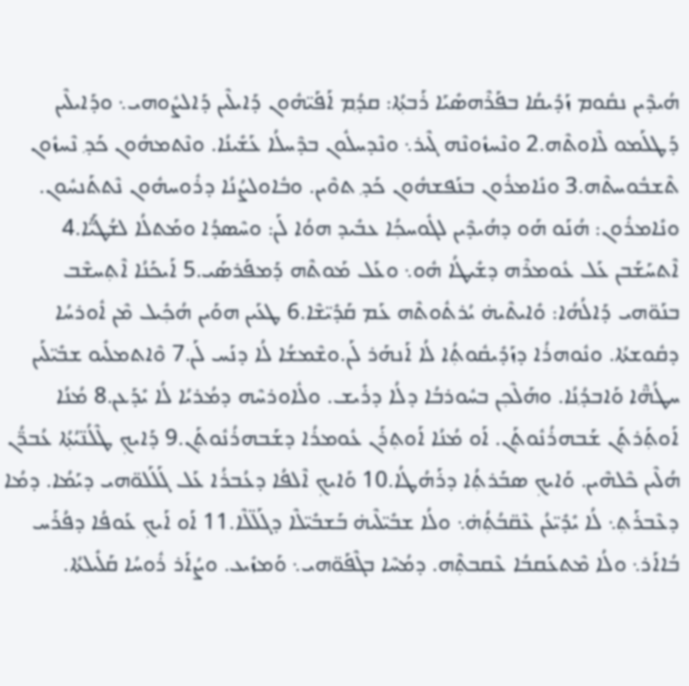ܗܳܝܕܶܝܢ ܢܩܽܘܡ ܙܰܕܺܝܩܳܐ ܒܦܰܪܶܗܣܺܝܰܐ ܪܰܒܬ݂ܳܐ: ܩܕ݂ܳܡ ܐܰܦܰܝ̈ܗܽܘܢ ܕܰܐܝܠܶܝܢ ܕܰܐܠܨܽܘܗܝ܆ ܘܕܰܐܝܠܶܝܢ ܕܰܛܠܰܡܘ ܠܶܐܘܬܶܗ.2 ܘܢܶܚܙܽܘܢܶܗ ܓܶܝܪ܆ ܘܢܶܕܚܠܽܘܢ ܒܕܶܚܠܳܐ ܥܰܫܺܝܢܳܐ. ܘܢܶܬܡܗܽܘܢ ܟܰܕ݂ ܢܶܚܙܽܘܢ ܬܶܫܒܽܘܚܬܶܗ.3 ܘܢܺܐܡܪܽܘܢ ܒܢܰܦܫܗܽܘܢ ܟܰܕ݂ ܬܘܶܝܢ. ܘܒܽܐܘܠܨܳܢܳܐ ܕܪܽܘܚܗܽܘܢ ܢܶܬܬܰܢܚܽܘܢ. ܘܢܺܐܡܪܽܘܢ: ܗܳܢܰܘ ܗܰܘ ܕܗܳܝܕܶܝܢ ܠܓܽܘܚܟ݂ܳܐ ܥܒܺܝܕ ܗܘܳܐ ܠܰܢ: ܘܚܶܣܕܳܐ ܘܡܰܬܠܳܐ ܠܫܳܛܰܝ̈ܳܐ.4 ܐܶܬܚܰܫܰܒܢ ܥܰܠ ܥܽܘܡܪܶܗ ܕܫܺܝܛܳܐ ܗܽܘ܆ ܘܥܰܠ ܡܰܘܬܶܗ ܕܰܡܦܰܪܣܰܝ.5 ܐܰܝܟܰܢܳܐ ܐܶܬ݂ܚܫܶܒ ܒܢܰܘ̈ܗܝ ܕܰܐܠܳܗܳܐ: ܘܺܐܝܬܶܝܗ̇ ܝܳܪܬܽܘܬܶܗ ܥܰܡ ܩܰܕܺܝ̈ܫܶܐ.6 ܛܥܰܝܢ ܗܘܰܝܢ ܗܳܟ݂ܺܝܠ ܡܶܢ ܐܽܘܪܚܳܐ ܕܩܽܘܫܬܳܐ. ܘܢܽܘܗܪܳܐ ܕܙܰܕܺܝܩܽܘܬ݂ܳܐ ܠܳܐ ܐܰܢܗܰܪ ܠܰܢ.ܘܫܶܡܫܳܐ ܠܳܐ ܕܢܰܚ ܠܰܢ.7 ܘܶܐܬܡܠܺܝܘ ܫܒܺܝ̈ܠܰܝܢ ܚܛܳܗ̈ܶܐ ܘܰܐܒܕ݂ܳܢܳܐ. ܘܗܰܠܶܟ݂ܢ ܒܚܽܘܪܒܳܐ ܕܠܳܐ ܕܪܺܝܫ. ܘܠܽܐܘܪܚܶܗ ܕܡܳܪܝܳܐ ܠܳܐ ܝܺܕܰܥܢ.8 ܡܳܢܳܐ ܐܰܘܬ݂ܰܪܬ݂ܰܢ ܫܰܒܗܪܳܢܽܘܬ݂ܰܢ. ܐܰܘ ܡܳܢܳܐ ܐܰܘܬ݂ܪܰܢ ܥܽܘܡܪܳܐ ܕܫܰܒܗܪܳܢܽܘܬ݂ܰܢ.9 ܕܰܐܝܟ݂ ܛܶܠܳܢ̈ܝܳܬ݂ܳܐ ܥܳܒܪ̈ܳܢ ܗܳܠܶܝܢ ܟܶܠܗܶܝܢ. ܘܰܐܝܟ݂ ܣܒܰܪܬ݂ܳܐ ܕܪܰܗܳܛܳܐ.10 ܘܰܐܝܟ݂ ܐܶܠܦܳܐ ܕܥܳܒܪܳܐ ܥܰܠ ܓܰܠܰܠܘ̈ܗܝ ܕܝܰܡܳܐ. ܕܡܳܐ ܕܥܶܒܪܰܬ݂܆ ܠܳܐ ܝܺܕܺܝ̈ܥܳܢ ܥܶܩ̈ܒܳܬ݂ܳܗ̇܆ ܘܠܳܐ ܫܒܺܝ̈ܠܶܝܗ̇ ܒܰܫܒܺܝ̈ܠܶܐ ܕܓܰܠ̈ܠܶܐ.11 ܐܰܘ ܐܰܝܟ݂ ܥܰܘܦܳܐ ܕܦܳܪܰܚ ܒܳܐܐܰܪ܆ ܘܠܳܐ ܡܶܬܥܰܩܒܳܐ ܥܶܩܒܬ݂ܶܗ. ܕܡܳܚܶܐ ܒܓܶܦܰܘ̈ܗܝ܆ ܘܰܡܙܺܝܥ. ܘܨܳܐܰܪ ܪܽܘܚܳܐ ܩܰܠܺܝܠܬܳܐ.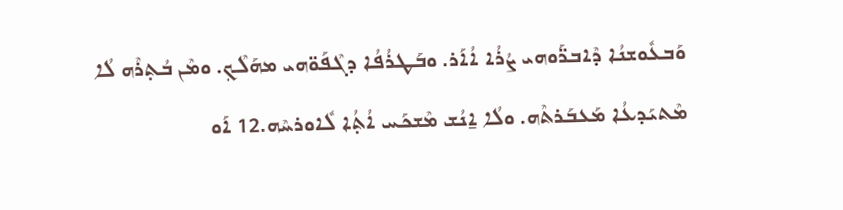ܘܰܒܥܽܘܫܢܳܐ ܕܶܐܒܖ̈ܰܘܗܝ ܨܳܪܳܐ ܐܳܐܰܪ. ܘܒܰܛܪܳܦܳܐ ܕܓܶܦܰܘ̈ܗܝ ܡܗܰܠܶܟ݂. ܘܡܶܢ ܒܳܬ݂ܪܶܗ ܠܳܐ ܡܶܬܝܰܕܥܳܐ ܡܰܥܒܰܪܬܶܗ. ܘܠܳܐ ܐ̱ܢܳܫ ܡܶܫܟܰܚ ܐܳܬ݂ܳܐ ܠܽܐܘܪܚܶܗ.12 ܐܰܘ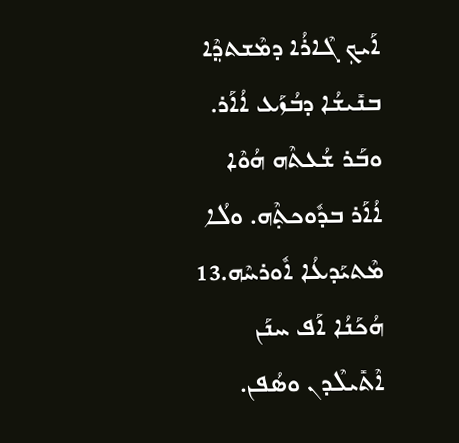ܐܰܝܟ݂ ܓܶܐܪܳܐ ܕܡܶܫܬܕ݂ܶܐ ܒܢܺܝܫܳܐ ܕܒܳܙܰܥ ܐܳܐܰܪ. ܘܒܰܪ ܫܳܥܬܶܗ ܗܳܘܶܐ ܐܳܐܰܪ ܒܕܽܘܟܬ݂ܶܗ. ܘܠܳܐ ܡܶܬܝܰܕܥܳܐ ܐܽܘܪܚܶܗ.13 ܗܳܟܰܢܳܐ ܐܰܦ ܚܢܰܢ ܐܶܬܺܝܠܶܕܢ ܘܣܳܦܢ.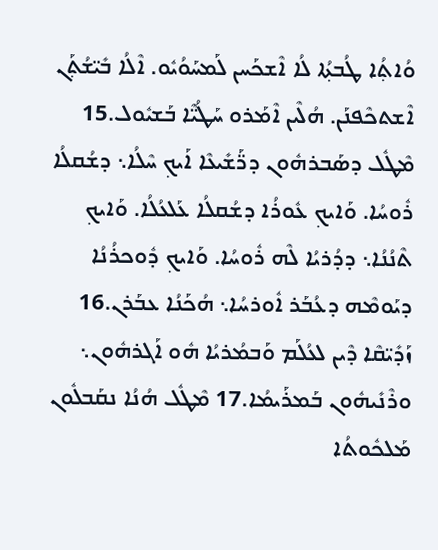ܘܳܐܬ݂ܳܐ ܛܳܒܬ݂ܳܐ ܠܳܐ ܐܶܫܟܰܚܢ ܠܰܡܚܰܘܳܝܽܘ. ܐܶܠܳܐ ܒܺܝ̈ܫܳܬ݂ܰܢ ܐܶܫܬܟܶܦܢܰܢ. ܗܳܠܶܝܢ ܐܶܡܰܪܘ ܚܰܛܳܝ̈ܶܐ ܒܰܫܝܽܘܠ.15 ܡܶܛܽܠ ܕܣܰܒܪܗܽܘܢ ܕܖ̈ܰܫܺܝܥܶܐ ܐܰܝܟ݂ ܚܶܠܳܐ܆ ܕܫܳܩܠܳܐ ܪܽܘܚܳܐ. ܘܰܐܝܟ݂ ܥܽܘܪܳܐ ܕܫܳܩܠܳܐ ܥܰܠܥܳܠܳܐ. ܘܰܐܝܟ݂ ܬܶܢܳܢܳܐ܆ ܕܕܳܪܝܳܐ ܠܶܗ ܪܽܘܚܳܐ. ܘܰܐܝܟ݂ ܕܽܘܟܪܳܢܳܐ ܕܝܰܘܡܶܗ ܕܥܳܒܰܪ ܐܽܘܪܚܳܐ܆ ܗܳܟܰܢܳܐ ܥܒܰܪܢ.16 ܙܰܕܺܝ̈ܩܶܐ ܕܶܝܢ ܠܥܳܠܰܡ ܘܰܒܡܳܪܝܳܐ ܗܽܘ ܐܰܓܪܗܽܘܢ܆ ܘܪܶܢܺܝܗܽܘܢ ܒܰܡܪܰܝܡܳܐ.17 ܡܶܛܽܠ ܗܳܢܳܐ ܢܩܰܒܠܽܘܢ ܡܰܠܟܽܘܬܳܐ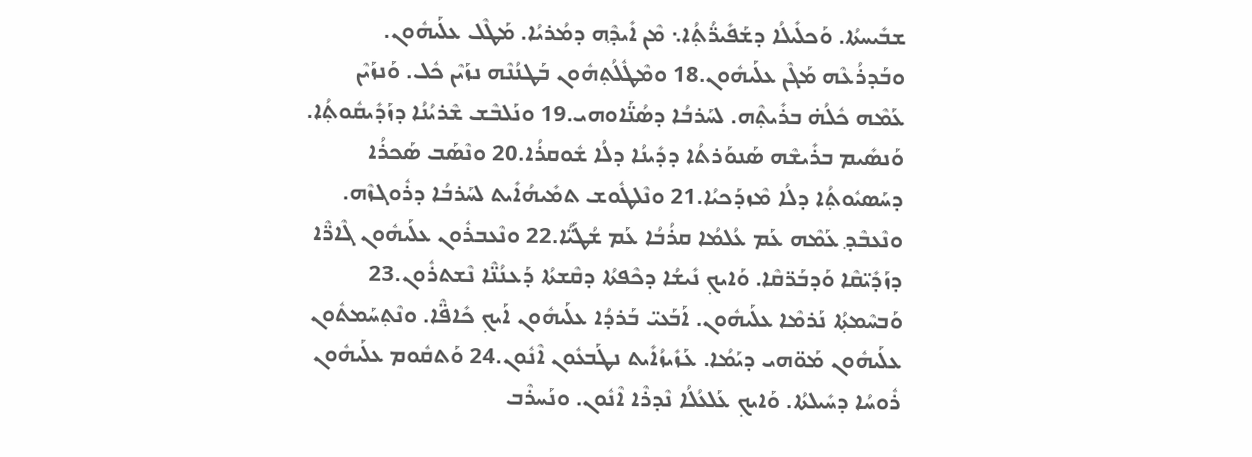ܫܒܺܝܚܬܳܐ. ܘܰܟܠܺܝܠܳܐ ܕܫܰܦܺܝܪ̈ܳܬ݂ܳܐ܆ ܡܶܢ ܐܺܝܕ݂ܶܗ ܕܡܳܪܝܳܐ. ܡܰܛܶܠ ܥܠܰܝܗܽܘܢ. ܘܒܰܕܪܳܥܶܗ ܡܰܓܶܢ ܥܠܰܝܗܽܘܢ.18 ܘܡܶܛܽܠܳܬ݂ܗܽܘܢ ܒܰܛܢܳܢܶܗ ܢܙܰܝܶܢ ܟܽܠ. ܘܰܢܙܰܝܶܢ ܥܰܡܶܗ ܟܽܠܳܗ̇ ܒܪܺܝܬ݂ܶܗ. ܠܚܰܪܒܳܐ ܕܣܳܢ̈ܰܐܘܗܝ.19 ܘܢܰܠܒܶܫ ܫܶܪܝܳܢܳܐ ܕܙܰܕܺܝܩܽܘܬ݂ܳܐ. ܘܰܢܣܺܝܡ ܒܪܺܝܫܶܗ ܣܰܢܘܰܪܬܳܐ ܕܕܺܝܢܳܐ ܕܠܳܐ ܫܽܘܩܪܳܐ.20 ܘܢܶܣܰܒ ܣܰܟܪܳܐ ܕܚܰܣܝܽܘܬ݂ܳܐ ܕܠܳܐ ܡܶܙܕܰܟܝܳܐ.21 ܘܢܶܠܛܽܘܫ ܬܡܺܝܗܳܐܺܝܬ ܠܚܰܪܒܳܐ ܕܪܽܘܓܙܶܗ. ܘܢܶܥܒܶܕ݂ ܥܰܡܶܗ ܥܰܡ ܥܳܠܡܳܐ ܩܪܳܒܳܐ ܥܰܡ ܫܳܛܰܝ̈ܳܐ.22 ܘܢܶܥܒܪܽܘܢ ܥܠܰܝܗܽܘܢ ܓܶܐܖ̈ܶܐ ܕܙܰܕܺܝ̈ܩܶܐ ܘܰܕܒܰܪ̈ܩܶܐ. ܘܰܐܝܟ݂ ܢܺܝܫܳܐ ܕܟܶܦܬܳܐ ܕܩܶܫܬܳܐ ܕܰܥܢܳܢ̈ܶܐ ܢܶܫܬܪܽܘܢ.23 ܘܰܒܚܶܡܬ݂ܳܐ ܢܰܪܡܶܐ ܥܠܰܝܗܽܘܢ. ܐܰܒܰܥܝ̈ ܒܰܪܕܳܐ ܥܠܰܝܗܽܘܢ ܐܰܝܟ݂ ܟܺܐܦ̈ܶܐ. ܘܢܶܬ݂ܚܰܡܬܽܘܢ ܥܠܰܝܗܽܘܢ ܡܰܘ̈ܗܝ ܕܝܰܡܳܐ. ܥܰܙܺܝܙܳܐܺܝܬ ܢܛܰܒܥܽܘܢ ܐܶܢܽܘܢ.24 ܘܰܬܩܽܘܡ ܥܠܰܝܗܽܘܢ ܪܽܘܚܳܐ ܕܚܺܝܠܬܳܐ. ܘܰܐܝܟ݂ ܥܰܠܥܳܠܳܐ ܢܶܕܪܶܐ ܐܶܢܽܘܢ. ܘܢܰܚܪܶܒ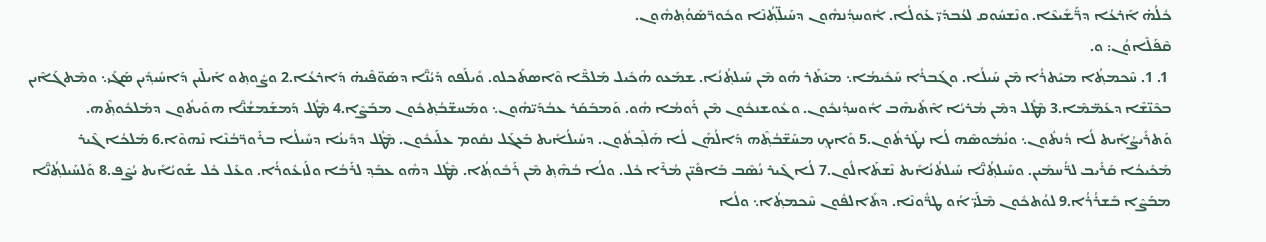ܟܽܠܳܗ̇ ܐܰܪܥܳܐ ܕܖ̈ܰܫܺܝܥܶܐ. ܘܢܶܫܚܽܘܩ ܠܥܳܒܕܰܝ̈ ܥܰܘܠܳܐ. ܐܽܘܚܕ݂ܳܢܗܽܘܢ ܕܚܰܝܠ̈ܬ݂ܳܢܶܐ ܘܟܽܘܪ̈ܣܰܘܳܬ݂ܗܽܘܢ.
ܩܶܦܰܠܶܐܘܳܢ: ܘ.
 1. 1. ܚܶܟܡܬ݂ܳܐ ܡܝܰܬܪܳܐ ܡܶܢ ܚܰܝܠܳܐ. ܘܓܰܒܪܳܐ ܚܰܟܺܝܡܳܐ܆ ܡܝܰܬܰܪ ܗܽܘ ܡܶܢ ܚܰܝܠܬ݂ܳܢܳܐ. ܫܡܰܥܘ ܗܳܟܺܝܠ ܡܰܠܟ̈ܶܐ ܘܶܐܣܬܰܟܠܘ. ܘܺܝܠܰܦܘ ܕܰܝܳܢ̈ܶܐ ܕܣܰܘ̈ܦܶܝܗ̇ ܕܰܐܪܥܳܐ.2 ܘܨܽܘܬ݂ܘ ܐܰܝܠܶܝܢ ܕܰܐܚܺܝܕ݂ܺܝܢ ܣܰܓܺܝ܆ ܘܡܶܬܓܰܐܶܝܢ ܒܟܶܢ̈ܫܶܐ ܕܥܰܡ̈ܡܶܐ.3 ܡܶܛܽܠ ܕܡܶܢ ܡܳܪܝܳܐ ܐܶܬܺܝܗܶܒ ܐܽܘܚܕ݂ܳܢܟܽܘܢ. ܘܥܽܘܫܢܟܽܘܢ ܡܶܢ ܪܰܘܡܳܐ ܗܽܘ. ܘܰܡܒܰܩܰܪ ܥܒܳܕܰܝ̈ܗܽܘܢ܆ ܘܡܰܚܫ̈ܒܳܬ݂ܟܽܘܢ ܡܒܰܨܶܐ.4 ܡܶܛܽܠ ܕܰܡܫܰܡܫܳܢ̈ܶܐ ܗܘܰܝܬܽܘܢ ܕܡܰܠܟܽܘܬ݂ܶܗ. ܘܰܬܪܺܝܨܳܐܺܝܬ ܠܳܐ ܕܳܢܬܽܘܢ܆ ܘܢܳܡܽܘܣܶܗ ܠܳܐ ܢܛܰܪܬܽܘܢ.5 ܘܰܐܝܟ݂ ܡܚܰܫ̈ܒܳܬ݂ܶܗ ܕܰܐܠܳܗܰܢ ܠܳܐ ܗܰܠܶܟ݂ܬܽܘܢ. ܕܚܺܝܠܳܐܺܝܬ ܒܰܥܓܰܠ ܢܩܽܘܡ ܥܠܰܝܟܽܘܢ. ܡܶܛܽܠ ܕܕܺܝܢܳܐ ܕܚܺܝܠܳܐ ܒܪܰܘܪ̈ܒܳܢܶܐ ܢܶܗܘܶܐ.6 ܡܰܠܟܳܐ ܓܶܝܪ ܡܰܟܺܝܟܳܐ ܩܰܪܺܝܒ ܠܪ̈ܳܚܡܺܝܢ. ܘܚܰܝܠܬ݂ܳܢ̈ܶܐ ܚܰܝܠܬܳܢܳܐܺܝܬ ܢܶܫܬܰܐܠܽܘܢ.7 ܠܳܐ ܓܶܝܪ ܢܳܣܶܒ ܒܰܐܦܺܝ̈ܢ ܡܳܪܶܐ ܟܽܠ. ܘܠܳܐ ܒܳܗܶܬ݂ ܡܶܢ ܪܰܒܽܘܬ݂ܳܐ. ܡܶܛܽܠ ܕܗܽܘ ܥܒܰܕ݂ ܠܪܰܒܳܐ ܘܠܰܙܥܽܘܪܳܐ. ܘܥܰܠ ܟܽܠ ܫܰܘܝܳܐܺܝܬ ܝܳܨܶܦ.8 ܘܰܠܚܰܝܠܬ݂ܳܢ̈ܶܐ ܡܒܰܨܶܐ ܒܰܫܪܳܪܳܐ.9 ܠܘܳܬܟܽܘܢ ܡܶܠܰܝ̈ ܐܳܘ ܛܪ̈ܽܘܢܶܐ. ܕܬܺܐܠܦܽܘܢ ܚܶܟܡܬ݂ܳܐ܆ ܘܠܳܐ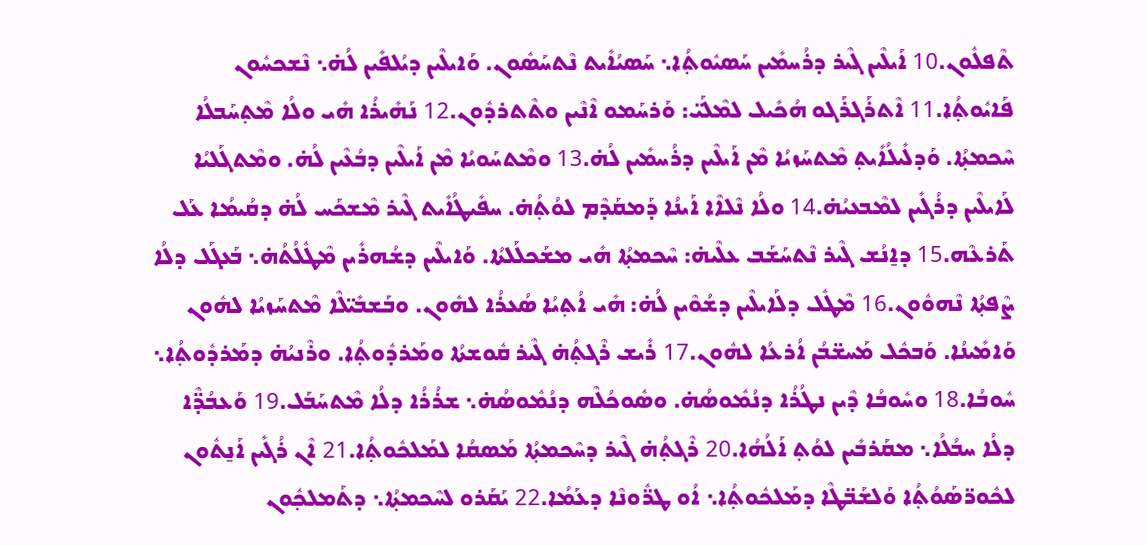ܬܶܦܠܽܘܢ.10 ܐܰܝܠܶܝܢ ܓܶܝܪ ܕܪܳܚܡܺܝܢ ܚܰܣܝܽܘܬ݂ܳܐ܆ ܚܰܣܝܳܐܺܝܬ ܢܶܬܚܰܣܽܘܢ. ܘܰܐܝܠܶܝܢ ܕܝܳܠܦܺܝܢ ܠܳܗ̇܆ ܢܶܫܟܚܽܘܢ ܦܰܐܝܽܘܬ݂ܳܐ.11 ܐܶܬܪܰܓܪܰܓܘ ܗܳܟܺܝܠ ܠܡܶܠܰܝ̈: ܘܰܪܚܰܡܘ ܐܶܢܶܝܢ ܘܬܶܬܪܕܽܘܢ.12 ܢܰܗܺܝܪܳܐ ܗܺܝ ܘܠܳܐ ܡܶܬ݂ܚܰܒܠܳܐ ܚܶܟܡܬ݂ܳܐ. ܘܰܕܠܺܝܠܳܐܺܝܬ݂ ܡܶܬܚܰܙܝܳܐ ܡܶܢ ܐܰܝܠܶܝܢ ܕܪܳܚܡܺܝܢ ܠܳܗ̇.13 ܘܡܶܬܚܰܘܝܳܐ ܡܶܢ ܐܰܝܠܶܝܢ ܕܒܳܥܶܝܢ ܠܳܗ̇. ܘܡܶܬܓܰܠܝܳܐ ܠܰܐܝܠܶܝܢ ܕܪܳܓܺܝܢ ܠܡܶܒܥܝܳܗ̇.14 ܘܠܳܐ ܢܶܠܐܶܐ ܐܰܝܢܳܐ ܕܰܡܩܰܕܶܡ ܠܘܳܬ݂ܳܗ̇. ܚܦܺܝܛܳܐܺܝܬ ܓܶܝܪ ܡܶܫܟܰܚ ܠܳܗ̇ ܕܩܳܝܡܳܐ ܥܰܠ ܬܰܪܥܶܗ.15 ܕܐ̱ܢܳܫ ܓܶܝܪ ܢܶܬܚܰܫܰܒ ܥܠܶܝܗ̇: ܚܶܟܡܬ݂ܳܐ ܗܺܝ ܡܫܰܟܠܰܠܬܳܐ. ܘܰܐܝܠܶܝܢ ܕܫܳܗܪܺܝܢ ܡܶܛܽܠܳܬܳܗ̇܆ ܒܰܥܓܰܠ ܕܠܳܐ ܨܶܦܬ݂ܳܐ ܢܶܗܘܽܘܢ.16 ܡܶܛܽܠ ܕܠܰܐܝܠܶܝܢ ܕܫܳܘܶܝܢ ܠܳܗ̇: ܗܺܝ ܐܳܬ݂ܝܳܐ ܣܳܥܪܳܐ ܠܗܽܘܢ. ܘܒܰܫܒܺܝ̈ܠܶܐ ܡܶܬܚܰܙܝܳܐ ܠܗܽܘܢ ܘܰܐܡܺܝܢܳܐ. ܘܰܒܟܽܠ ܡܰܚܫ̈ܒܳܢ ܐܳܪܥܳܐ ܠܗܽܘܢ.17 ܪܺܝܫ ܪܶܓܬ݂ܳܗ̇ ܓܶܝܪ ܩܽܘܫܬܳܐ ܘܡܰܪܕܽܘܬ݂ܳܐ. ܘܪܶܢܝܳܗ̇ ܕܡܰܪܕܽܘܬ݂ܳܐ܆ ܚܽܘܒܳܐ.18 ܘܚܽܘܒܳܐ ܕܶܝܢ ܢܛܳܪܳܐ ܕܢܳܡܽܘܣܳܗ̇. ܘܣܽܘܟܳܠܶܗ ܕܢܳܡܽܘܣܳܗ̇܆ ܫܪܳܪܳܐ ܕܠܳܐ ܡܶܬܚܰܒܰܠ.19 ܘܰܥܒܳܕ̈ܶܐ ܕܠܳܐ ܚܒܳܠܳܐ܆ ܡܩܰܪܒܺܝܢ ܠܘܳܬ݂ ܐܰܠܳܗܳܐ.20 ܪܶܓܬ݂ܳܗ̇ ܓܶܝܪ ܕܚܶܟܡܬ݂ܳܐ ܡܰܣܩܳܐ ܠܡܰܠܟܽܘܬ݂ܳܐ.21 ܐܶܢ ܪܳܓܺܝܢ ܐܰܢ̱ܬܽܘܢ ܠܟܽܘܪ̈ܣܰܘܳܬ݂ܳܐ ܘܰܠܫܰܒ̈ܛܶܐ ܕܡܰܠܟܽܘܬ݂ܳܐ܆ ܐܳܘ ܛܪ̈ܽܘܢܶܐ ܕܥܰܡܳܐ.22 ܝܰܩܰܪܘ ܠܚܶܟܡܬ݂ܳܐ܆ ܕܬܰܡܠܟ݂ܽܘܢ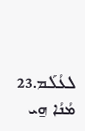ܠܥܳܠܰܡ.23 ܡܳܢܳܐ ܗ̱ܝ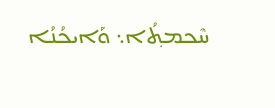ܚܶܟܡܬ݂ܳܐ܆ ܘܰܐܝܟܳܢܳܐ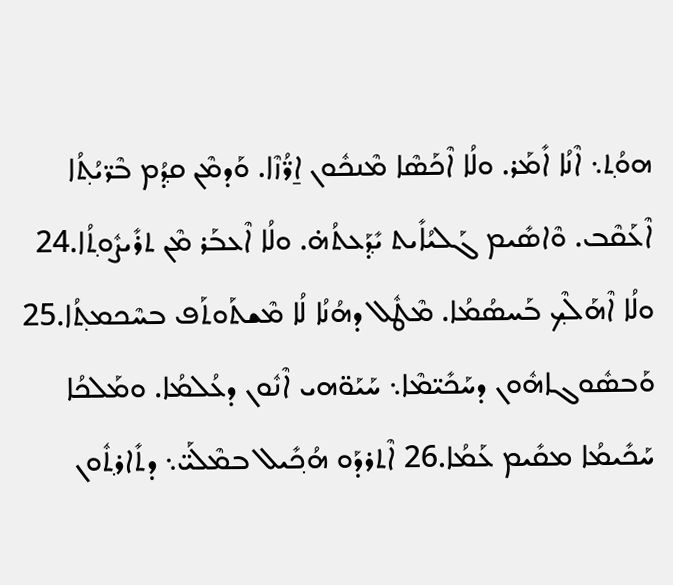ܗܘܳܬ݂܆ ܐܶܢܳܐ ܐܺܡܰܪ. ܘܠܳܐ ܐܶܟܰܣܶܐ ܡܶܢܟܽܘܢ ܐ̱ܪ̈ܳܙܶܐ. ܘܰܕܡܶܢ ܩܕ݂ܳܡ ܒܶܪ̈ܝܳܬ݂ܳܐ ܐܶܥܰܩܶܒ. ܘܶܐܣܺܝܡ ܓܰܠܝܳܐܺܝܬ ܝܺܕ݂ܰܥܬܳܗ̇. ܘܠܳܐ ܐܶܥܒܰܪ ܡܶܢ ܬܪܺܝܨܽܘܬ݂ܳܐ.24 ܘܠܳܐ ܐܶܗܰܠܶܟ݂ ܒܰܚܣܳܡܳܐ. ܡܶܛܽܠ ܕܗܳܢܳܐ ܠܳܐ ܡܶܫܬܰܘܬܰܦ ܒܚܶܟܡܬ݂ܳܐ.25 ܘܰܒܣܽܘܓܐܗܽܘܢ ܕܚܰܟܺܝ̈ܡܶܐ܆ ܚܰܝܰܘ̈ܗܝ ܐܶܢܽܘܢ ܕܥܳܠܡܳܐ. ܘܡܰܠܟܳܐ ܚܰܟܺܝܡܳܐ ܡܩܺܝܡ ܥܰܡܳܐ.26 ܐܶܬܪܕܰܘ ܗܳܟ݂ܺܝܠ ܒܡܶܠܰܝ̈܆ ܕܬܺܐܪܬ݂ܽܘܢ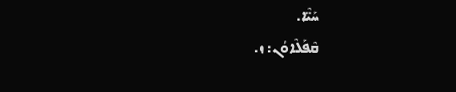ܚܰܝ̈ܶܐ.
ܩܶܦܰܠܶܐܘܳܢ: ܙ.